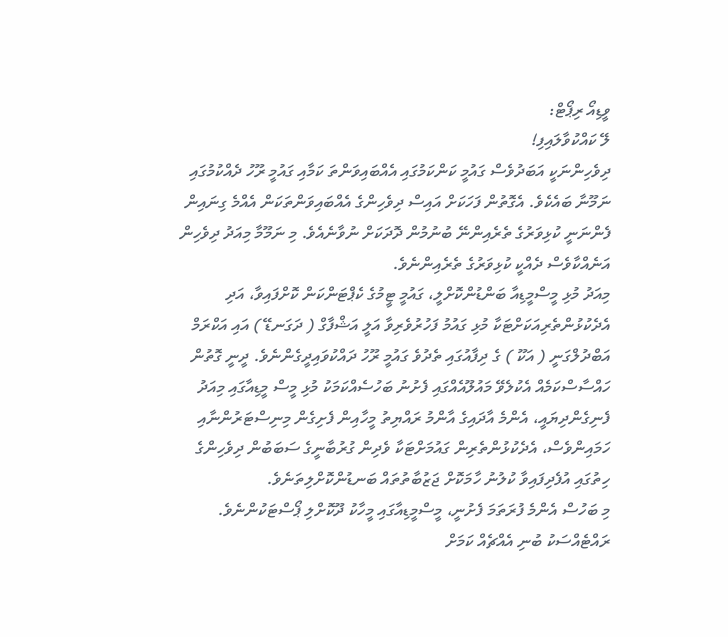ވީޑިއޯ ރިޕޯޓް:
ލޭ ކައްކުވާލައިފި!
ދިވެހިންނަކީ އަބަދުވެސް ގައުމީ ކަންކަމުގައި އެއްބައިވަންތަ ކަމާއި ގައުމީ ރޫހު ދެއްކުމުގައި ނަމޫނާ ބައެކެވެ. އެގޮތުން ފަހަކަށް އައިސް ދިވެހިންގެ އެއްބައިވަންތަކަން އެއްމެ ގިނައިން ފެންނަނީ ކުޅިވަރުގެ ތެރެއިންނޭ ބުނުމުން ދޮދަކަށް ނުވާނެއެވެ. މި ނަމޫމާ މިއަދު ދިވެހިން އަނެއްކާވެސް ދެއްކީ ކުޅިވަރުގެ ތެރެއިންނެވެ.
މިއަދު މުޅި މީސްމީޑިއާ ބަންޑުންކޮށްލީ، ގައުމީ ޓީމުގެ ކެޕްޓަންކަން ކޮށްފައިވާ، އަދި އެދެކުޅުންތެރިއަކަށްޓަކާ މުޅި ގައުމު ފަހުރުވެރިވާ އަލީ އަޝްފާގް ( ދަގަނޑޭ ) އައި އަކްރަމް އަބްދުލްގަނީ ( އަކޫ ) ގެ ދިފާއުގައި ތެދުވެ ގައުމީ ރޫހު ދައްކުވައިދީގެންނެވެ. ދީނީ ގޮތުން ހައްސާސްކަމެއް އެކުލެވޭ މައުލޫއެއްގައި ފެށުނު ބަހުސެއްކަމަކު މުޅި މީސް މީޑިއާގައި މިއަދު ފެނިގެންދިޔައީ، އެންމެ އާދައިގެ އާންމު ރައްޔިތު މީހާއިން ފެށިގެން މިނިސްޓަރުންނާއި ހަމައިންވެސް، އެދެކުޅުންތެރިން ގައުމަށްޓަކާ ވެދިން ގުރުބާނީގެ ސަބަބުން ދިވެހިންގެ ހިތުގައި އުފެދިފައިވާ ކުލުނު ހާމަކޮށް ޖަޒުބާތުތައް ބަނޑުންކޮށްލިތަނެވެ.
މި ބަހުސް އެންމެ ފުރަތަމަ ފެށުނީ، މީސްމީޑިއާގައި މީހާކު ދޫކޮށްލި ޕޯސްޓަކުންނެވެ. ރައްޓެއްސަކު ބުނި އެއްޗެއް ކަމަށް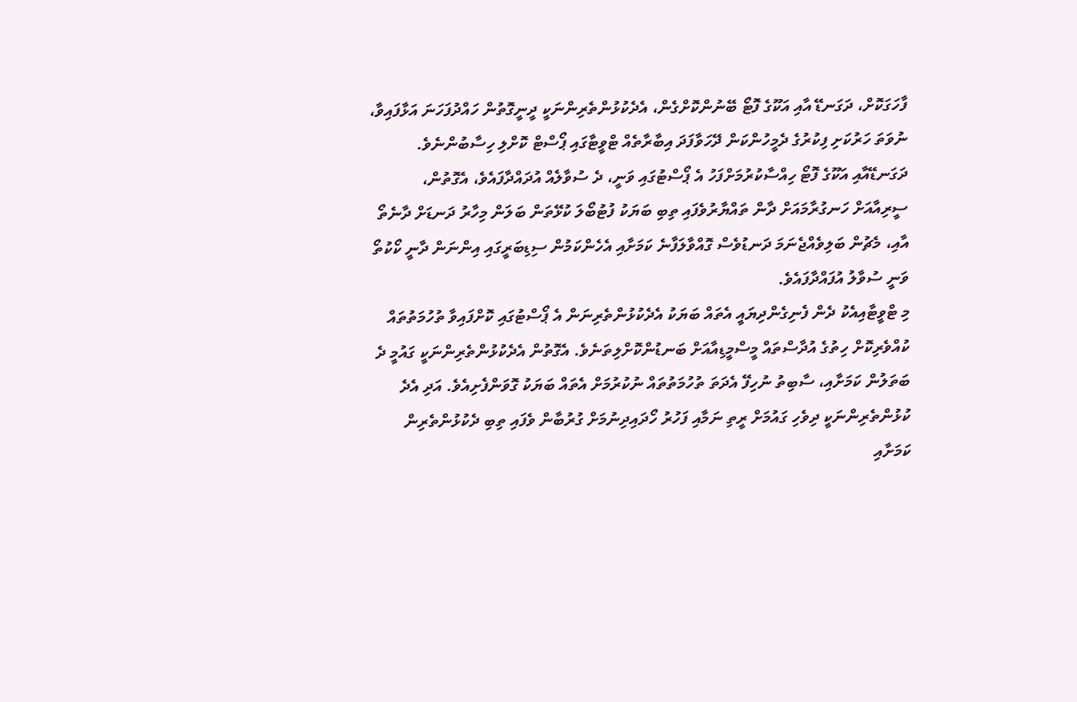ފާހަގަކޮށް، ދަގަނޑޭ އާއި އަކޫގެ ފޮޓޯ ބޭނުންކޮށްގެން، އެދެކުޅުންތެރިންނަކީ ދީނީގޮތުން ހައްދުފަހަނަ އަޅާފައިވާ، ނުވަތަ ހަރުކަށި ފިކުރުގެ ދެމީހުންކަން ދޭހަވާފަދަ އިބާރާތެއް ޓްވީޓާގައި ޕޯސްޓް ކޮށްލި ހިސާބުންނެވެ. ދަގަނޑޭއާއި އަކޫގެ ފޮޓޯ ހިއްސާކުރުމަށްފަހު އެ ޕޯސްޓުގައި ވަނީ، ދެ ސުވާލެއް އުދައްދާފައެވެ، އެގޮތުން، ސީރިއާއަށް ހަނގުރާމައަށް ދާން ތައްޔާރުވެފައި ތިބި ބަޔަކު ފުޓުބޯލަ ކުޅޭތަން ބަލަން މިހާރު ދަނޑަށް ދާނެތޯ އާއި، މެޗުން ބަލިވެއްޖެނަމަ ދަނޑުވެސް ގޮއްވާލަފާނެ ކަމަށާއި އެހެންކަމުން ސިޑިބަރީގައި އިންނަން ދާނީ ކޯކުތޯ ވަނީ ސުވާލު އުފައްދާފައެވެ.
މި ޓްވީޓާއިއެކު ދެން ފެނިގެންދިޔައީ އެތައް ބަޔަކު އެދެކުޅުންތެރިނަން އެ ޕޯސްޓުގައި ކޮށްފައިވާ ތުހުމަތުތައް ކުއްވެރިކޮށް ހިތުގެ އުދާސްތައް މީސްމީޑިއާއަށް ބަނޑުންކޮށްލިތަނެވެ. އެގޮތުން އެދެކުޅުންތެރިންނަކީ ގައުމީ ދެ ބަތަލުން ކަމަށާއި، ސާބިތު ނުހިފޭ އެދަތަ ތުހުމަތުތައް ނުކުރުމަށް އެތައް ބަޔަކު ގޮވަންފެށިއެވެ. އަދި އެދެ ކުޅުންތެރިންނަކީ ދިވެހި ގައުމަށް ރީތި ނަމާއި ފަހުރު ހޯދައިދިނުމަށް ގުރުބާން ވެފައި ތިބި ދެކުޅުންތެރިން ކަމަށާއި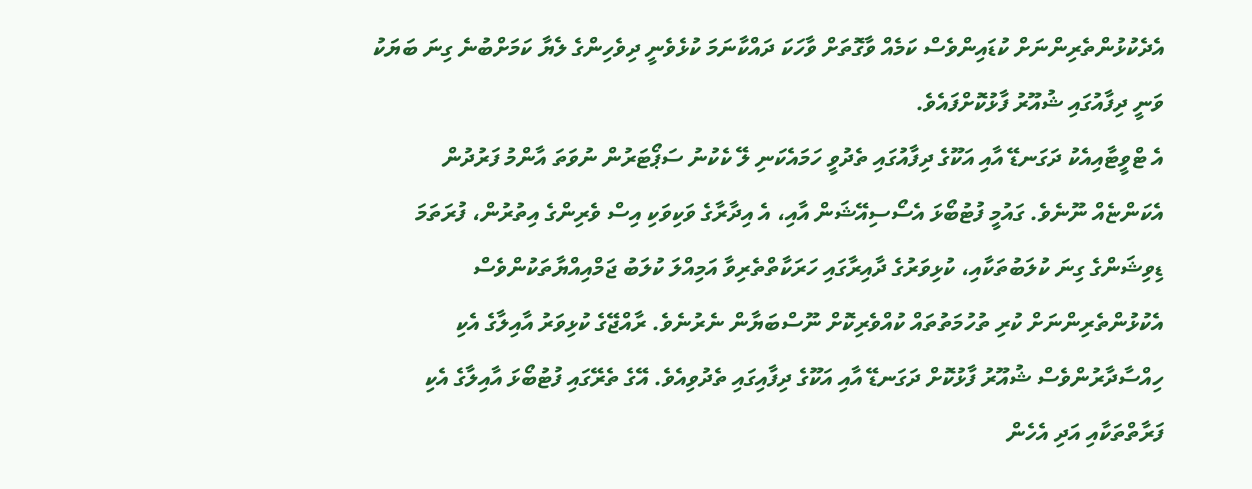އެދެކުޅުންތެރިންނަށް ކުޑައިންވެސް ކަމެއް ވާގޮތަށް ވާހަކަ ދައްކާނަމަ ކުޅެވެނީ ދިވެހިންގެ ލެޔާ ކަމަށްބުނެ ގިނަ ބަޔަކު ވަނީ ދިފާއުގައި ޝުއޫރު ފާޅުކޮށްފައެވެ.
އެ ޓްވީޓާއިއެކު ދަގަނޑޭ އާއި އަކޫގެ ދިފާއުގައި ތެދުވީ ހަމައެކަނި ލޭ ކެކުނު ސަޕޯޓަރުން ނުވަތަ އާންމު ފަރުދުން އެކަންޏެއް ނޫނެވެ. ގައުމީ ފުޓުބޯޅަ އެސޯސިއޭޝަން އާއި، އެ އިދާރާގެ ވަކިވަކި އިސް ވެރިންގެ އިތުރުން، ފުރަތަމަ ޑިވިޝަންގެ ގިނަ ކުލަބުތަކާއި، ކުޅިވަރުގެ ދާއިރާގައި ހަރަކާތްތެރިވާ އަމިއްލަ ކުލަބު ޖަމްއިއްޔާތަކުންވެސް އެކުޅުންތެރިންނަށް ކުރި ތުހުމަތުތައް ކުއްވެރިކޮށް ނޫސްބަޔާން ނެރުނެވެ. ރާއްޖޭގެ ކުޅިވަރު އާއިލާގެ އެކި ހިއްސާދާރުންވެސް ޝުއޫރު ފާޅުކޮށް ދަގަނޑޭ އާއި އަކޫގެ ދިފާއިގައި ތެދުވިއެވެ. އޭގެ ތެރޭގައި ފުޓުބޯޅަ އާއިލާގެ އެކި ފަރާތްތަކާއި އަދި އެހެން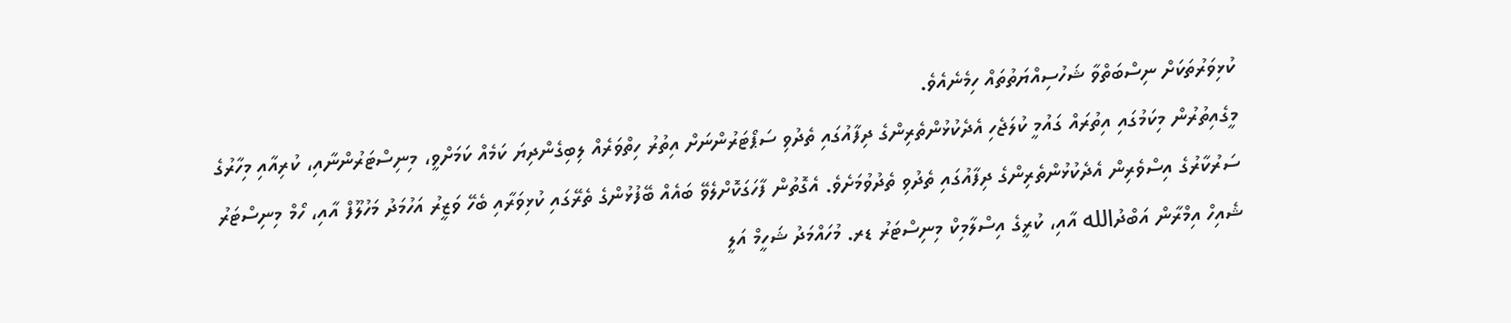ކުޅިވަރުތަކަށް ނިސްބަތްވާ ޝަހުސިއްޔަތުތައް ހިމެނެއެވެ.
މީގެއިތުރުން މިކަމުގައި އިތުރައް ގައުމީ ކުލަޖެހި އެދެކުޅުންތެރިންގެ ދިފާއުގައި ތެދުވި ސަޕޯޓަރުންނަށް އިތުރު ހިތްވަރެއް ލިބިގެންދިޔަ ކަމެއް ކަމަށްވީ، މިނިސްޓަރުންނާއި، ކުރިއާއި މިހާރުގެ ސަރުކާރުގެ އިސްވެރިން އެދެކުޅުންތެރިންގެ ދިފާއުގައި ތެދުވި ތެދުވުމަށެވެ. އެގޮތުން ފާހަގަކޮށްލެވޭ ބައެއް ބޭފުޅުންގެ ތެރޭގައި ކުޅިވަރާއި ބެހޭ ވަޒީރު އަހުމަދު މަހުލޫފް އާއި، ހޯމް މިނިސްޓަރު ޝެއިހް އިމްރާން އަބްދުالله އާއި، ކުރީގެ އިސްލާމިކް މިނިސްޓަރު ޑރ. މުހައްމަދު ޝަހީމް އަލީ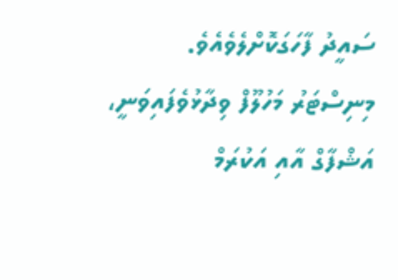ސައީދު ފާހަގަކޮށްލެވެއެވެ.
މިނިސްޓަރު މަހުލޫފް ވިދާޅުވެފައިވަނީ، އަޝްފާގް އާއި އަކުރަމް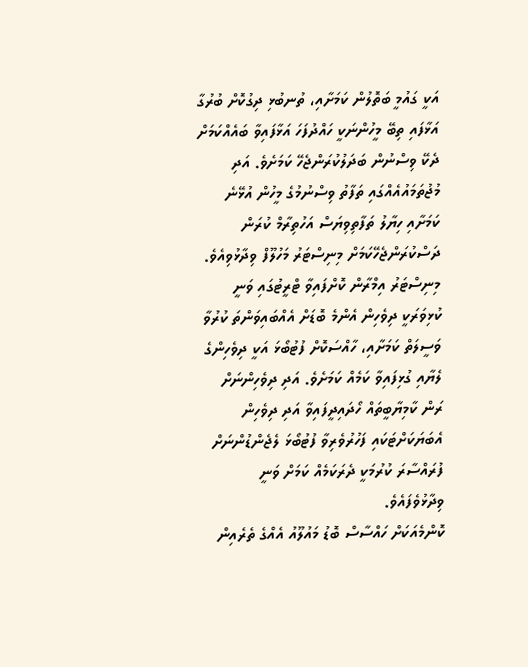އަކީ ގައުމީ ބަތޮލުން ކަމަށާއި، ތުނބުޅި ދިގުކޮށް ބުރުގާ އަޅާފައި ތިބޭ މީހުންނަކީ ހައްދުފަހަ އަޅާފައިވާ ބައެއްކަމަށް ދެކޭ ވިސްނުން ބަދަލުކުރަންޖެހޭ ކަމަށެވެ. އަދި މުޖުތަމައުއެއްގައި ތަފާތު ވިސްނުމުގެ މީހުން އުޅޭނެ ކަމަށާއި ހިޔާލު ތަފާތިވިޔަސް އަހުތިރާމް ކުރަން ދަސްކުރަންޖެހޭކަމަށް މިނިސްޓަރު މަހުލޫފް ވިދާޅުވިއެވެ.
މިނިސްޓަރު އިމްރާން ކޮށްފައިވާ ޓްރީޓުގައި ވަނީ ކުޅިވަރަކީ ދިވެހިން އެންމެ ބޮޑަށް އެއްބައިވަންތަ ކުރުވާ ވަސީލަތް ކަމަށާއި، ހާއްސަކޮށް ފުޓުބޯޅަ އަކީ ދިވެހިންގެ ލެޔާއި ގުޅިފައިވާ ކަމެއް ކަމަށެވެ. އަދި ދިވެހިންނަށް ރަން ކާމިޔާބީތައް ހޯދައިދީފައިވާ އަދި ދިވެހިން އެބަޔަކަށްޓަކައި ފަހުރުވެރިވާ ފުޓުބޯޅަ ލެޖެންޑުންނަށް ފުރައްސާރަ ކުރުމަކީ ދެރަކަމެއް ކަމަށް ވަނީ ވިދާޅުވެފައެވެ.
ކޮންމެއަކަށް ހައްސާސް ބޮޑު މައުލޫއު އެއްގެ ތެރެއިން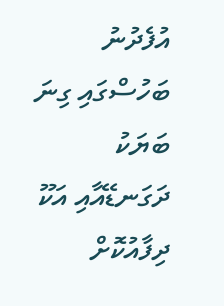އުފެދުނު ބަހުސްގައި ގިނަ ބަޔަކު ދަގަނޑޭއާއި އަކޫ ދިފާއުކޮށް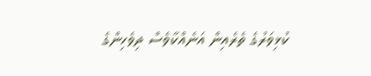ކުޅިވަރުގެ ތެރެއިން އަނެއްކާވެސް ދިވެހިންގެ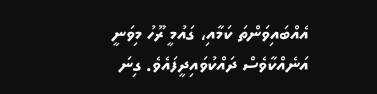އެއްބައިވަންތަ ކަމާއި، ގައުމީ ރޫހު މިވަނީ އަނެއްކާވެސް ދައްކުވައިދީފައެވެ. ގިނަ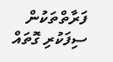ފަރާތްތަކުން ސިފަކުރި ގޮތައް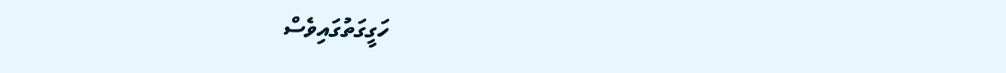ހަގީގަތުގައިވެސް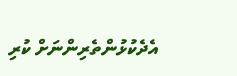އެދެކުޅުންތެރިންނަށް ކުރި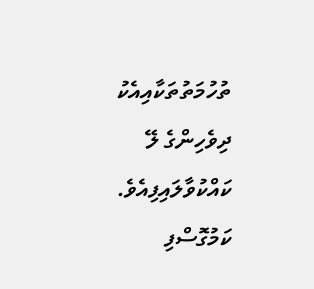ތުހުމަތުތަކާއިއެކު ދިވެހިންގެ ލޭ ކައްކުވާލައިފިއެވެ.
ކަމުގޮސްފި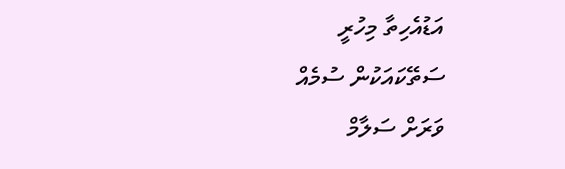އަޑުއެހިތާ މިހުރީ
ސަތޭކައަކުން ސުމެއް
ވަރަށް ސަލާމް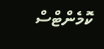ކޮމެންޓްސް